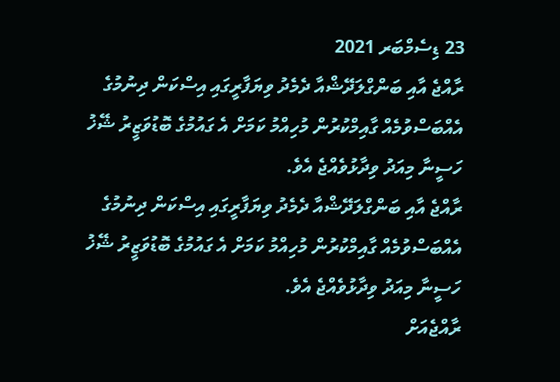23 ޑިސެމްބަރ 2021
ރާއްޖެ އާއި ބަންގްލަދޭޝްއާ ދެމެދު ވިޔަފާރީގައި އިސްކަން ދިނުމުގެ އެއްބަސްވުމެއް ގާއިމްކުރުން މުހިއްމު ކަމަށް އެ ގައުމުގެ ބޮޑުވަޒީރު ޝޭޚު ހަސީނާ މިއަދު ވިދާޅުވެއްޖެ އެވެ.
ރާއްޖެ އާއި ބަންގްލަދޭޝްއާ ދެމެދު ވިޔަފާރީގައި އިސްކަން ދިނުމުގެ އެއްބަސްވުމެއް ގާއިމްކުރުން މުހިއްމު ކަމަށް އެ ގައުމުގެ ބޮޑުވަޒީރު ޝޭޚު ހަސީނާ މިއަދު ވިދާޅުވެއްޖެ އެވެ.
ރާއްޖެއަށް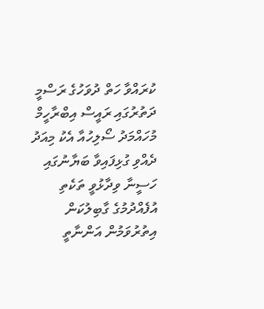ކުރައްވާ ހަތް ދުވަހުގެ ރަސްމީ ދަތުރުގައި ރައީސް އިބްރާހީމް މުހައްމަދު ސޯލިހުއާ އެކު މިއަދު ދެއްވި ގުޅިފައިވާ ބަޔާނުގައި ހަސީނާ ވިދާޅުވީ ތަކެތި އުފެއްދުމުގެ ގާބިލުކަން އިތުރުވަމުން އަންނާތީ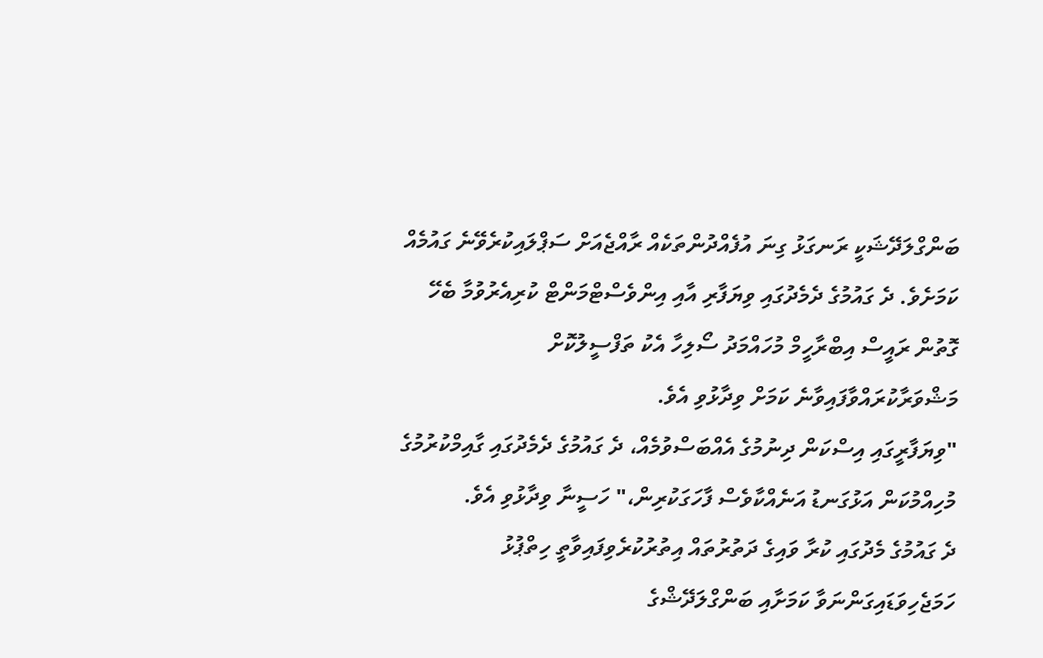ބަންގްލަދޭޝަކީ ރަނގަޅު ގިނަ އުފެއްދުންތަކެއް ރާއްޖެއަށް ސަޕްލައިކުރެވޭނެ ގައުމެއް ކަމަށެވެ. ދެ ގައުމުގެ ދެމެދުގައި ވިޔަފާރި އާއި އިންވެސްޓްމަންޓް ކުރިއެރުވުމާ ބެހޭ ގޮތުން ރައީސް އިބްރާހީމް މުހައްމަދު ސޯލިހާ އެކު ތަފްސީލުކޮށް މަޝްވަރާކުރައްވާފައިވާނެ ކަމަށް ވިދާޅުވި އެވެ.
"ވިޔަފާރީގައި އިސްކަން ދިނުމުގެ އެއްބަސްވުމެއް، ދެ ގައުމުގެ ދެމެދުގައި ގާއިމްކުރުމުގެ މުހިއްމުކަން އަޅުގަނޑު އަނެއްކާވެސް ފާހަގަކުރިން،" ހަސީނާ ވިދާޅުވި އެވެ.
ދެ ގައުމުގެ މެދުގައި ކުރާ ވައިގެ ދަތުރުތައް އިތުރުކުރެވިފައިވާތީ ހިތްޕުޅު ހަމަޖެހިވަޑައިގަންނަވާ ކަމަށާއި ބަންގްލަދޭޝްގެ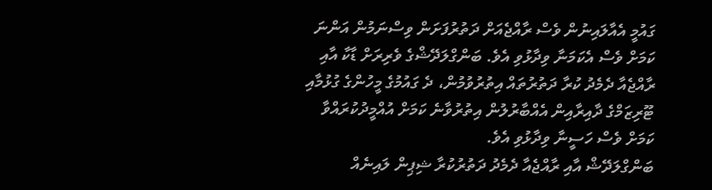ގައުމީ އެއާލައިނުން ވެސް ރާއްޖެއަށް ދަތުރުފަށަން ވިސްނަމުން އަންނަ ކަމަށް ވެސް އެކަމަނާ ވިދާޅުވި އެވެ. ބަންގްލަދޭޝްގެ ވެރިރަށް ޑާކާ އާއި ރާއްޖެއާ ދެމެދު ކުރާ ދަތުރުތައް އިތުރުވުމުން، ދެ ގައުމުގެ މީހުންގެ ގުޅުމާއި ޓޫރިޒަމްގެ ދާއިރާއިން އެއްބާރުލުން އިތުރުވާނެ ކަމަށް އުއްމީދުކުރައްވާ ކަމަށް ވެސް ހަސީނާ ވިދާޅުވި އެވެ.
ބަންގްލަދޭޝް އާއި ރާއްޖެއާ ދެމެދު ދަތުރުކުރާ ޝިޕިން ލައިނެއް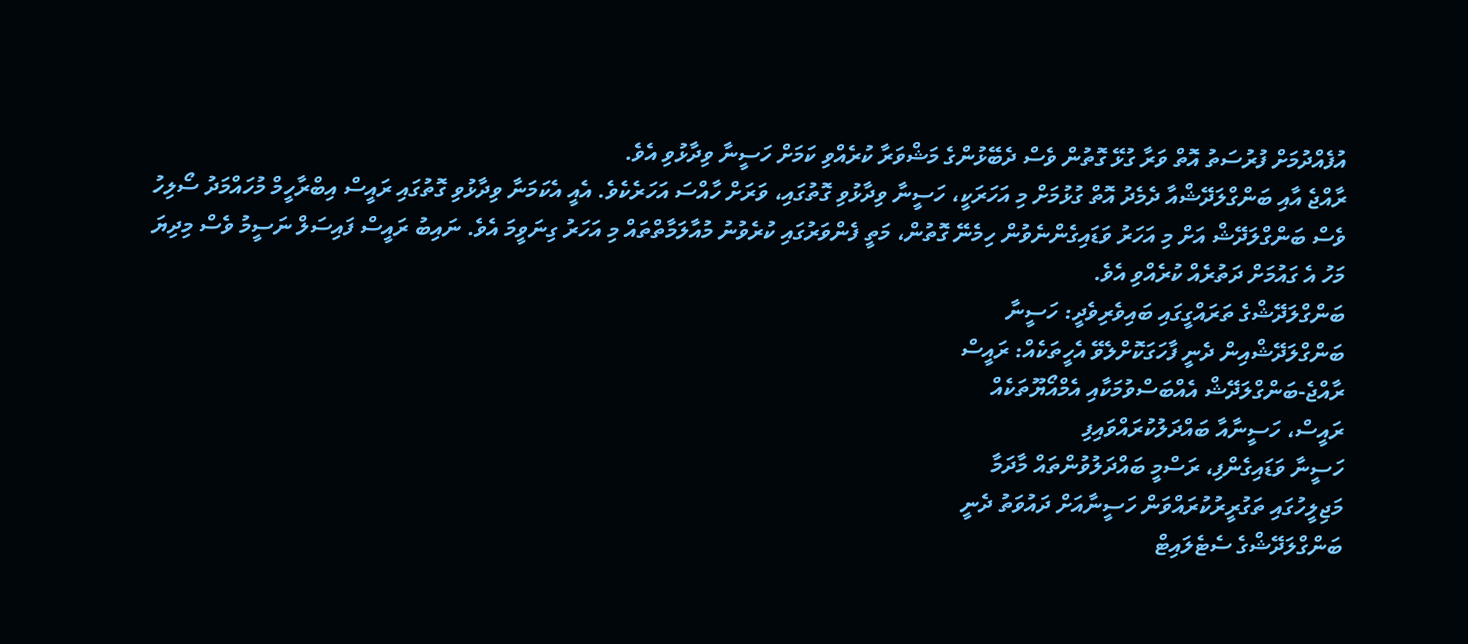އުފެއްދުމަށް ފުރުސަތު އޮތް ވަރާ ގުޅޭ ގޮތުން ވެސް ދެބޭޅުންގެ މަޝްވަރާ ކުރެއްވި ކަމަށް ހަސީނާ ވިދާޅުވި އެވެ.
ރާއްޖެ އާއި ބަންގްލަދޭޝްއާ ދެމެދު އޮތް ގުޅުމަށް މި އަހަރަކީ، ހަސީނާ ވިދާޅުވި ގޮތުގައި، ވަރަށް ހާއްސަ އަހަރެކެވެ. އެއީ އެކަމަނާ ވިދާޅުވި ގޮތުގައި ރައީސް އިބްރާހީމް މުހައްމަދު ސޯލިހު ވެސް ބަންގްލަދޭޝް އަށް މި އަހަރު ވަޑައިގެންނެވުން ހިމެނޭ ގޮތުން، މަތީ ފެންވަރުގައި ކުރެވުނު މުއާލަމާތްތައް މި އަހަރު ގިނަވީމަ އެވެ. ނައިބު ރައީސް ފައިސަލް ނަސީމު ވެސް މިދިޔަ މަހު އެ ގައުމަށް ދަތުރެއް ކުރެއްވި އެވެ.
ބަންގްލަދޭޝްގެ ތަރައްގީގައި ބައިވެރިވެދީ: ހަސީނާ
ބަންގްލަދޭޝްއިން ދެނީ ފާހަގަކޮށްލެވޭ އެހީތަކެއް: ރައީސް
ރާއްޖެ-ބަންގްލަދޭޝް އެއްބަސްވުމަކާއި އެމްއޯޔޫތަކެއް
ރައީސް، ހަސީނާއާ ބައްދަލުކުރައްވައިފި
ހަސީނާ ވަޑައިގެންފި، ރަސްމީ ބައްދަލުވުންތައް މާދަމާ
މަޖިލީހުގައި ތަގުރީރުކުރައްވަން ހަސީނާއަށް ދައުވަތު ދެނީ
ބަންގްލަދޭޝްގެ ސެޓެލައިޓް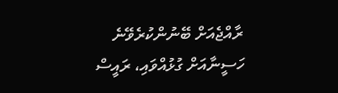ރާއްޖެއަށް ބޭނުންކުރެވޭނެ
ހަސީނާއަށް ގުޅުއްވައި، ރައީސް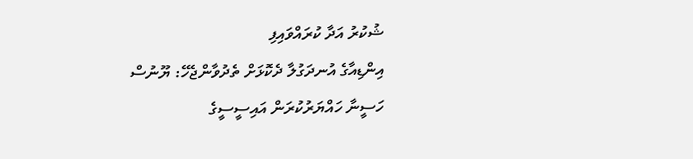ޝުކުރު އަދާ ކުރައްވައިފި
އިންޑިއާގެ އުނދަގުލާ ދެކޮޅަށް ތެދުވާންޖެހޭ: ޔޫނުސް
ހަސީނާ ހައްޔަރުކުރަން އައިސީސީގެ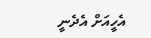އެހީއަށް އެދެނީ